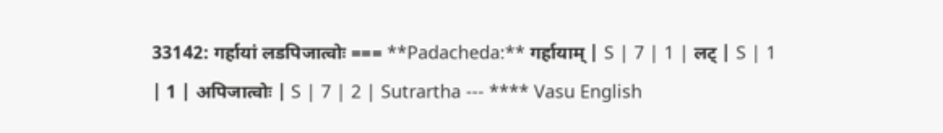33142: गर्हायां लडपिजात्वोः === **Padacheda:** गर्हायाम् | S | 7 | 1 | लट् | S | 1 | 1 | अपिजात्वोः | S | 7 | 2 | Sutrartha --- **** Vasu English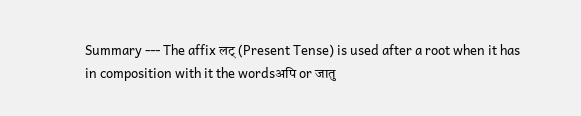Summary --- The affix लट् (Present Tense) is used after a root when it has in composition with it the wordsअपि or जातु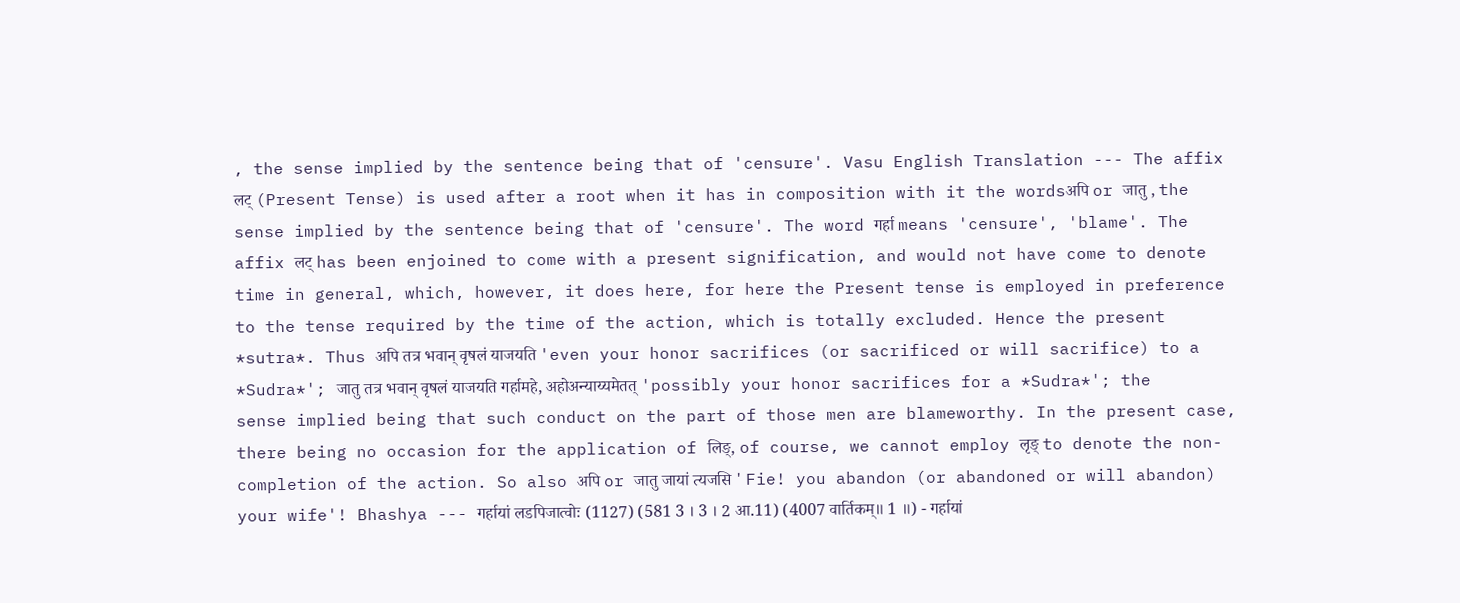, the sense implied by the sentence being that of 'censure'. Vasu English Translation --- The affix लट् (Present Tense) is used after a root when it has in composition with it the wordsअपि or जातु , the sense implied by the sentence being that of 'censure'. The word गर्हा means 'censure', 'blame'. The affix लट् has been enjoined to come with a present signification, and would not have come to denote time in general, which, however, it does here, for here the Present tense is employed in preference to the tense required by the time of the action, which is totally excluded. Hence the present *sutra*. Thus अपि तत्र भवान् वृषलं याजयति 'even your honor sacrifices (or sacrificed or will sacrifice) to a *Sudra*'; जातु तत्र भवान् वृषलं याजयति गर्हामहे, अहोअन्याय्यमेतत् 'possibly your honor sacrifices for a *Sudra*'; the sense implied being that such conduct on the part of those men are blameworthy. In the present case, there being no occasion for the application of लिङ्, of course, we cannot employ लृङ् to denote the non-completion of the action. So also अपि or जातु जायां त्यजसि ' Fie! you abandon (or abandoned or will abandon) your wife'! Bhashya --- गर्हायां लडपिजात्वोः (1127) (581 3 । 3 । 2 आ.11) (4007 वार्तिकम्॥ 1 ॥) - गर्हायां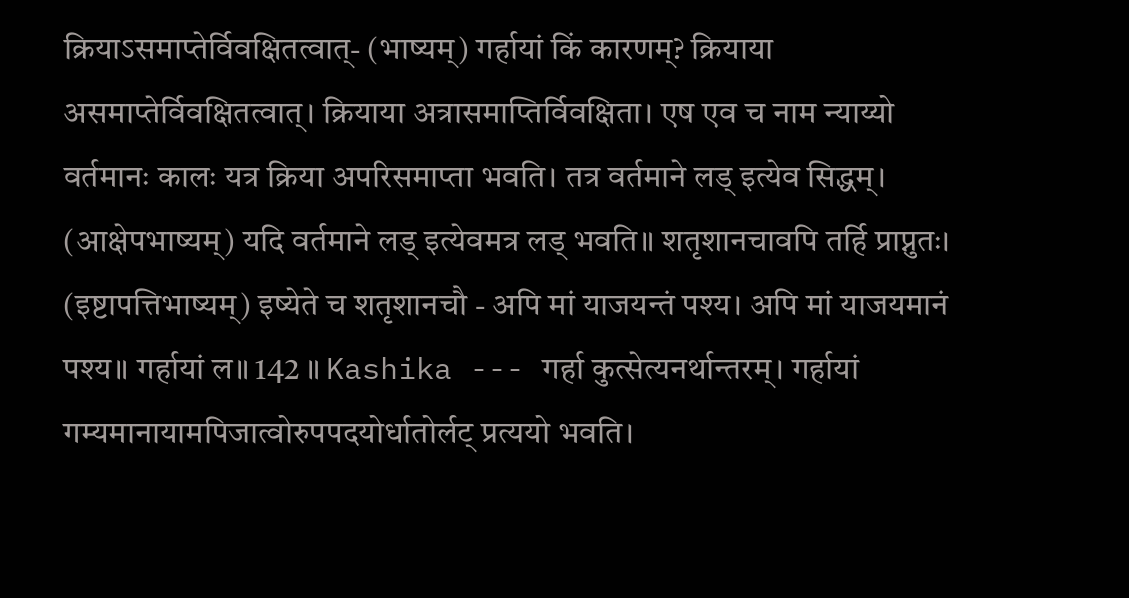क्रियाऽसमाप्तेर्विवक्षितत्वात्- (भाष्यम्) गर्हायां किं कारणम्? क्रियाया असमाप्तेर्विवक्षितत्वात्। क्रियाया अत्रासमाप्तिर्विवक्षिता। एष एव च नाम न्याय्यो वर्तमानः कालः यत्र क्रिया अपरिसमाप्ता भवति। तत्र वर्तमाने लड् इत्येव सिद्धम्। (आक्षेपभाष्यम्) यदि वर्तमाने लड् इत्येवमत्र लड् भवति॥ शतृशानचावपि तर्हि प्राप्नुतः। (इष्टापत्तिभाष्यम्) इष्येते च शतृशानचौ - अपि मां याजयन्तं पश्य। अपि मां याजयमानं पश्य॥ गर्हायां ल॥ 142 ॥ Kashika --- गर्हा कुत्सेत्यनर्थान्तरम्। गर्हायां गम्यमानायामपिजात्वोरुपपदयोर्धातोर्लट् प्रत्ययो भवति।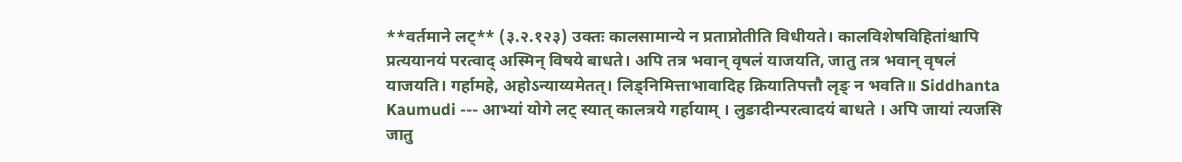**वर्तमाने लट्** (३.२.१२३) उक्तः कालसामान्ये न प्रताप्नोतीति विधीयते। कालविशेषविहितांश्चापि प्रत्ययानयं परत्वाद् अस्मिन् विषये बाधते। अपि तत्र भवान् वृषलं याजयति, जातु तत्र भवान् वृषलं याजयति। गर्हामहे, अहोऽन्याय्यमेतत्। लिङ्निमित्ताभावादिह क्रियातिपत्तौ लृङ् न भवति॥ Siddhanta Kaumudi --- आभ्यां योगे लट् स्यात् कालत्रये गर्हायाम् । लुङादीन्परत्वादयं बाधते । अपि जायां त्यजसि जातु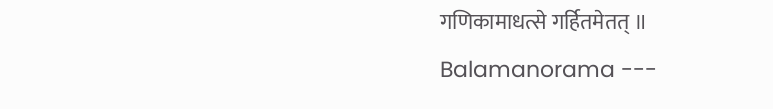गणिकामाधत्से गर्हितमेतत् ॥ Balamanorama ---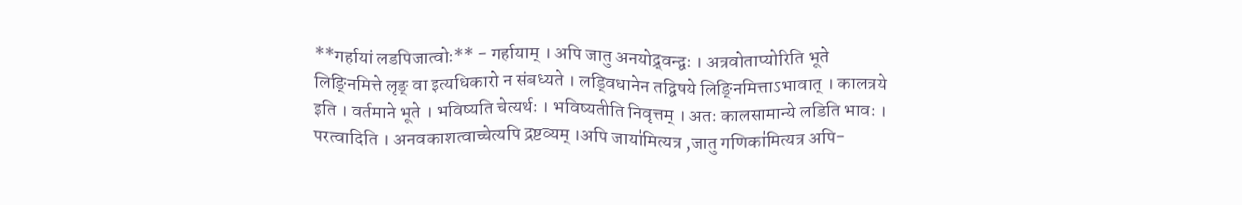**गर्हायां लडपिजात्वोः** - गर्हायाम् । अपि जातु अनयोद्र्वन्द्वः । अत्रवोताप्योरिति भूते लिङ्निमित्ते लृङ् वा इत्यधिकारो न संबध्यते । लड्विधानेन तद्विषये लिङ्निमित्ताऽभावात् । कालत्रये इति । वर्तमाने भूते । भविष्यति चेत्यर्थः । भविष्यतीति निवृत्तम् । अतः कालसामान्ये लडिति भावः । परत्वादिति । अनवकाशत्वाच्चेत्यपि द्रष्टव्यम् ।अपि जाया॑मित्यत्र ,जातु गणिका॑मित्यत्र अपि-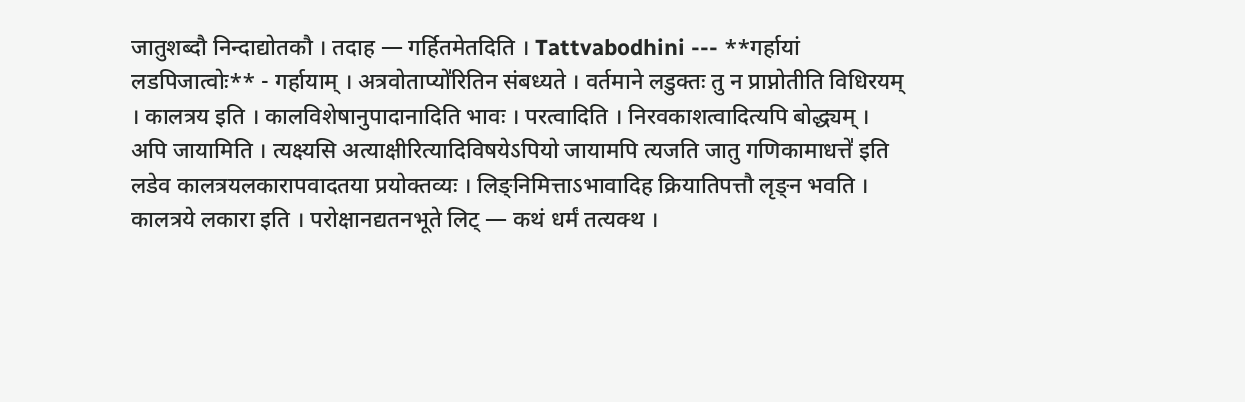जातुशब्दौ निन्दाद्योतकौ । तदाह — गर्हितमेतदिति । Tattvabodhini --- **गर्हायां लडपिजात्वोः** - गर्हायाम् । अत्रवोताप्यो॑रितिन संबध्यते । वर्तमाने लडुक्तः तु न प्राप्नोतीति विधिरयम् । कालत्रय इति । कालविशेषानुपादानादिति भावः । परत्वादिति । निरवकाशत्वादित्यपि बोद्ध्यम् । अपि जायामिति । त्यक्ष्यसि अत्याक्षीरित्यादिविषयेऽपियो जायामपि त्यजति जातु गणिकामाधत्ते॑ इति लडेव कालत्रयलकारापवादतया प्रयोक्तव्यः । लिङ्निमित्ताऽभावादिह क्रियातिपत्तौ लृङ्न भवति । कालत्रये लकारा इति । परोक्षानद्यतनभूते लिट् — कथं धर्मं तत्यक्थ ।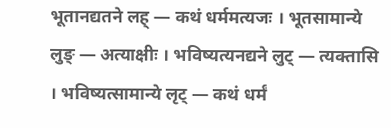भूतानद्यतने लह् — कथं धर्ममत्यजः । भूतसामान्ये लुङ् — अत्याक्षीः । भविष्यत्यनद्यने लुट् — त्यक्तासि । भविष्यत्सामान्ये लृट् — कथं धर्मं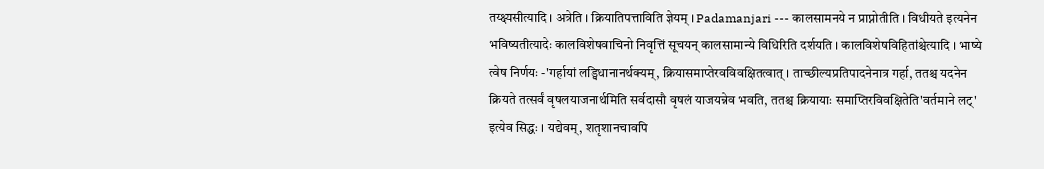तय्क्ष्यसीत्यादि । अत्रेति । क्रियातिपत्ताविति ज्ञेयम् । Padamanjari --- कालसामनये न प्राप्नोतीति । विधीयते इत्यनेन भविष्यतीत्यादेः कालविशेषवाचिनो निवृत्तिं सूचयन् कालसामान्ये विधिरिति दर्शयति । कालविशेषविहितांश्चेत्यादि । भाष्ये त्वेष निर्णयः -'गर्हायां लड्विधानानर्थक्यम्, क्रियासमाप्तेरवविवक्षितत्वात् । ताच्छील्यप्रतिपादनेनात्र गर्हा, ततश्च यदनेन क्रियते तत्सर्वं वृषलयाजनार्थमिति सर्वदासौ वृषलं याजयन्नेव भवति, ततश्च क्रियायाः समाप्तिरविवक्षितेति'वर्तमाने लट्' इत्येव सिद्धः । यद्येवम्, शतृशानचावपि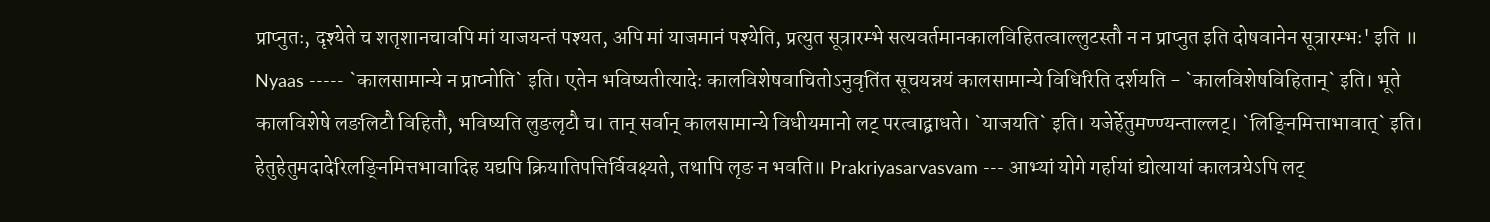प्राप्नुतः, दृश्येते च शतृशानचावपि मां याजयन्तं पश्यत, अपि मां याजमानं पश्येति, प्रत्युत सूत्रारम्भे सत्यवर्तमानकालविहितत्वाल्लुटस्तौ न न प्राप्नुत इति दोषवानेन सूत्रारम्भः' इति ॥ Nyaas ----- `कालसामान्ये न प्राप्नोति` इति। एतेन भविष्यतीत्यादेः कालविशेषवाचितोऽनुवृतिंत सूचयन्नयं कालसामान्ये विधिरिति दर्शयति - `कालविशेषविहितान्` इति। भूते कालविशेषे लङलिटौ विहितौ, भविष्यति लुङलृटौ च। तान् सर्वान् कालसामान्ये विधीयमानो लट् परत्वाद्बाधते। `याजयति` इति। यजेर्हेतुमण्ण्यन्ताल्लट्। `लिङ्निमित्ताभावात्` इति। हेतुहेतुमदादेरिलङ्निमित्तभावादिह यद्यपि क्रियातिपत्तिर्विवक्ष्यते, तथापि लृङ न भवति॥ Prakriyasarvasvam --- आभ्यां योगे गर्हायां द्योत्यायां कालत्रयेऽपि लट्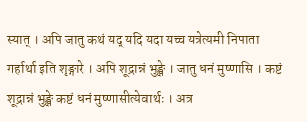स्यात् । अपि जातु कथं यद् यदि यदा यच्च यत्रेत्यमी निपाता गर्हार्था इति शृङ्गारे । अपि शूद्रान्नं भुङ्क्षे । जातु धनं मुष्णासि । कष्टं शूद्रान्नं भुङ्क्षे कष्टं धनं मुष्णासीत्येवार्थः । अत्र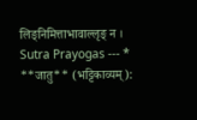लिङ्निमित्ताभावाल्लृङ् न । Sutra Prayogas --- * **जातु** (भट्टिकाव्यम्):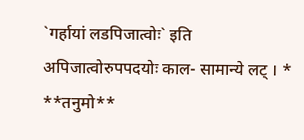`गर्हायां लडपिजात्वोः` इति अपिजात्वोरुपपदयोः काल- सामान्ये लट् । * **तनुमो**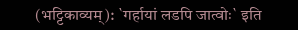(भट्टिकाव्यम्): `गर्हायां लडपि जात्वोः` इति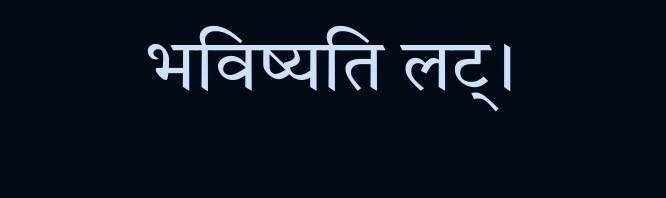भविष्यति लट्।